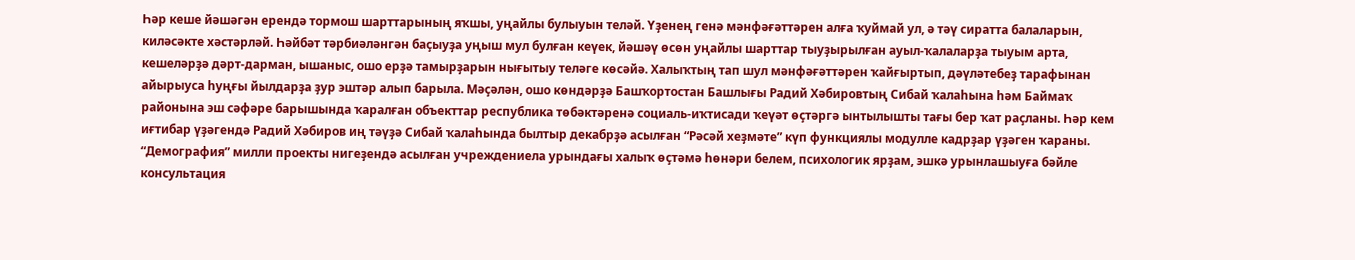Һәр кеше йәшәгән ерендә тормош шарттарының яҡшы, уңайлы булыуын теләй. Үҙенең генә мәнфәғәттәрен алға ҡуймай ул, ә тәү сиратта балаларын, киләсәкте хәстәрләй. Һәйбәт тәрбиәләнгән баҫыуҙа уңыш мул булған кеүек, йәшәү өсөн уңайлы шарттар тыуҙырылған ауыл-ҡалаларҙа тыуым арта, кешеләрҙә дәрт-дарман, ышаныс, ошо ерҙә тамырҙарын нығытыу теләге көсәйә. Халыҡтың тап шул мәнфәғәттәрен ҡайғыртып, дәүләтебеҙ тарафынан айырыуса һуңғы йылдарҙа ҙур эштәр алып барыла. Мәҫәлән, ошо көндәрҙә Башҡортостан Башлығы Радий Хәбировтың Сибай ҡалаһына һәм Баймаҡ районына эш сәфәре барышында ҡаралған объекттар республика төбәктәренә социаль-иҡтисади ҡеүәт өҫтәргә ынтылышты тағы бер ҡат раҫланы. Һәр кем иғтибар үҙәгендә Радий Хәбиров иң тәүҙә Сибай ҡалаһында былтыр декабрҙә асылған “Рәсәй хеҙмәте” күп функциялы модулле кадрҙар үҙәген ҡараны. “Демография” милли проекты нигеҙендә асылған учреждениела урындағы халыҡ өҫтәмә һөнәри белем, психологик ярҙам, эшкә урынлашыуға бәйле консультация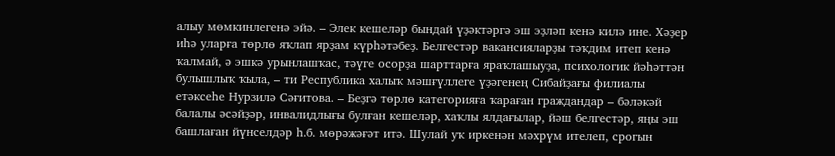алыу мөмкинлегенә эйә. – Элек кешеләр бындай үҙәктәргә эш эҙләп кенә килә ине. Хәҙер иһә уларға төрлө яҡлап ярҙам күрһәтәбеҙ. Белгестәр вакансияларҙы тәҡдим итеп кенә ҡалмай, ә эшкә урынлашҡас, тәүге осорҙа шарттарға яраҡлашыуҙа, психологик йәһәттән булышлыҡ ҡыла, – ти Республика халыҡ мәшғүллеге үҙәгенең Сибайҙағы филиалы етәксеһе Нурзилә Сәғитова. – Беҙгә төрлө категорияға ҡараған граждандар – бәләкәй балалы әсәйҙәр, инвалидлығы булған кешеләр, хаҡлы ялдағылар, йәш белгестәр, яңы эш башлаған йүнселдәр һ.б. мөрәжәғәт итә. Шулай уҡ иркенән мәхрүм ителеп, срогын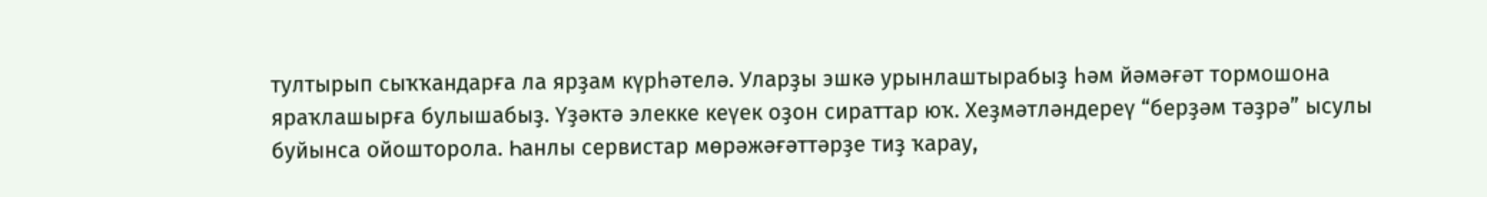тултырып сыҡҡандарға ла ярҙам күрһәтелә. Уларҙы эшкә урынлаштырабыҙ һәм йәмәғәт тормошона яраҡлашырға булышабыҙ. Үҙәктә элекке кеүек оҙон сираттар юҡ. Хеҙмәтләндереү “берҙәм тәҙрә” ысулы буйынса ойошторола. Һанлы сервистар мөрәжәғәттәрҙе тиҙ ҡарау,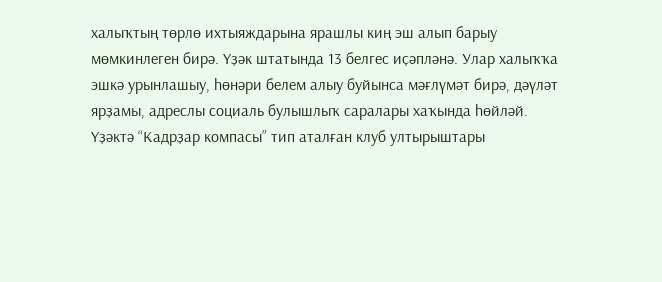халыҡтың төрлө ихтыяждарына ярашлы киң эш алып барыу мөмкинлеген бирә. Үҙәк штатында 13 белгес иҫәпләнә. Улар халыҡҡа эшкә урынлашыу, һөнәри белем алыу буйынса мәғлүмәт бирә, дәүләт ярҙамы, адреслы социаль булышлыҡ саралары хаҡында һөйләй. Үҙәктә “Кадрҙар компасы” тип аталған клуб ултырыштары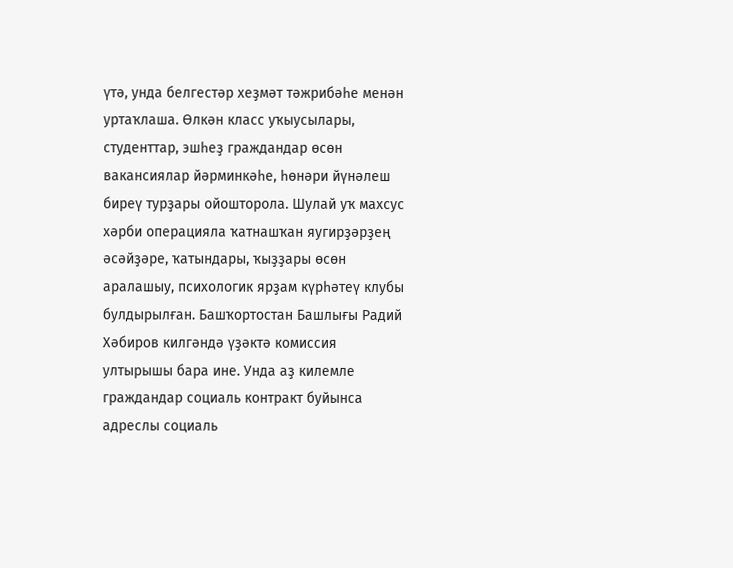үтә, унда белгестәр хеҙмәт тәжрибәһе менән уртаҡлаша. Өлкән класс уҡыусылары, студенттар, эшһеҙ граждандар өсөн вакансиялар йәрминкәһе, һөнәри йүнәлеш биреү турҙары ойошторола. Шулай уҡ махсус хәрби операцияла ҡатнашҡан яугирҙәрҙең әсәйҙәре, ҡатындары, ҡыҙҙары өсөн аралашыу, психологик ярҙам күрһәтеү клубы булдырылған. Башҡортостан Башлығы Радий Хәбиров килгәндә үҙәктә комиссия ултырышы бара ине. Унда аҙ килемле граждандар социаль контракт буйынса адреслы социаль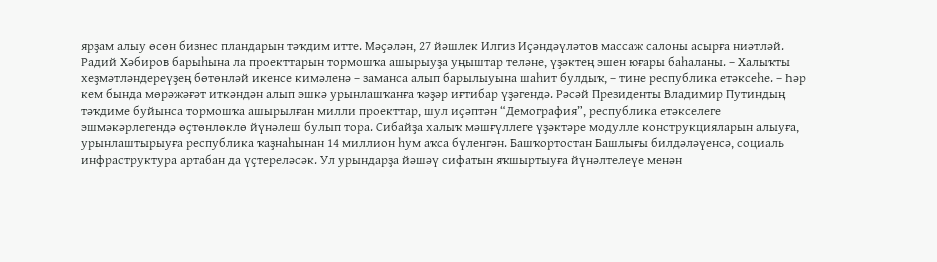ярҙам алыу өсөн бизнес пландарын тәҡдим итте. Мәҫәлән, 27 йәшлек Илгиз Иҫәндәүләтов массаж салоны асырға ниәтләй. Радий Хәбиров барыһына ла проекттарын тормошҡа ашырыуҙа уңыштар теләне, үҙәктең эшен юғары баһаланы. – Халыҡты хеҙмәтләндереүҙең бөтөнләй икенсе кимәленә – заманса алып барылыуына шаһит булдыҡ, – тине республика етәксеһе. – Һәр кем бында мөрәжәғәт иткәндән алып эшкә урынлашҡанға ҡәҙәр иғтибар үҙәгендә. Рәсәй Президенты Владимир Путиндың тәҡдиме буйынса тормошҡа ашырылған милли проекттар, шул иҫәптән “Демография”, республика етәкселеге эшмәкәрлегендә өҫтөнлөклө йүнәлеш булып тора. Сибайҙа халыҡ мәшғүллеге үҙәктәре модулле конструкцияларын алыуға, урынлаштырыуға республика ҡаҙнаһынан 14 миллион һум аҡса бүленгән. Башҡортостан Башлығы билдәләүенсә, социаль инфраструктура артабан да үҫтереләсәк. Ул урындарҙа йәшәү сифатын яҡшыртыуға йүнәлтелеүе менән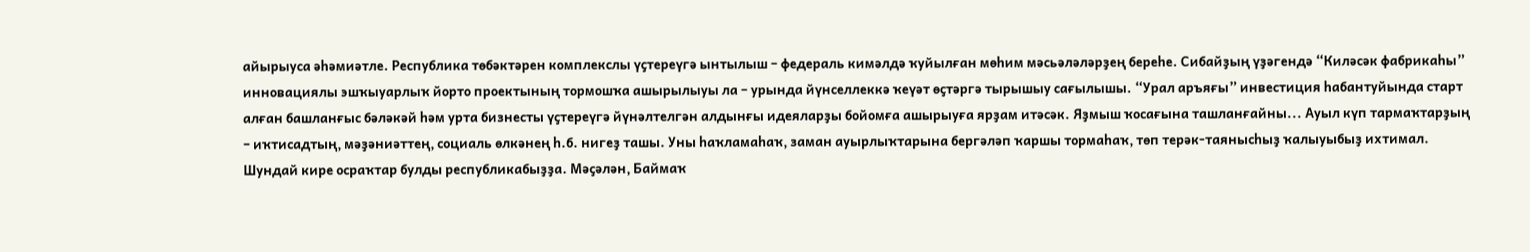айырыуса әһәмиәтле. Республика төбәктәрен комплекслы үҫтереүгә ынтылыш – федераль кимәлдә ҡуйылған мөһим мәсьәләләрҙең береһе. Сибайҙың үҙәгендә “Киләсәк фабрикаһы” инновациялы эшҡыуарлыҡ йорто проектының тормошҡа ашырылыуы ла – урында йүнселлеккә ҡеүәт өҫтәргә тырышыу сағылышы. “Урал аръяғы” инвестиция һабантуйында старт алған башланғыс бәләкәй һәм урта бизнесты үҫтереүгә йүнәлтелгән алдынғы идеяларҙы бойомға ашырыуға ярҙам итәсәк. Яҙмыш ҡосағына ташланғайны... Ауыл күп тармаҡтарҙың – иҡтисадтың, мәҙәниәттең, социаль өлкәнең һ.б. нигеҙ ташы. Уны һаҡламаһаҡ, заман ауырлыҡтарына бергәләп ҡаршы тормаһаҡ, төп терәк-таянысһыҙ ҡалыуыбыҙ ихтимал. Шундай кире осраҡтар булды республикабыҙҙа. Мәҫәлән, Баймаҡ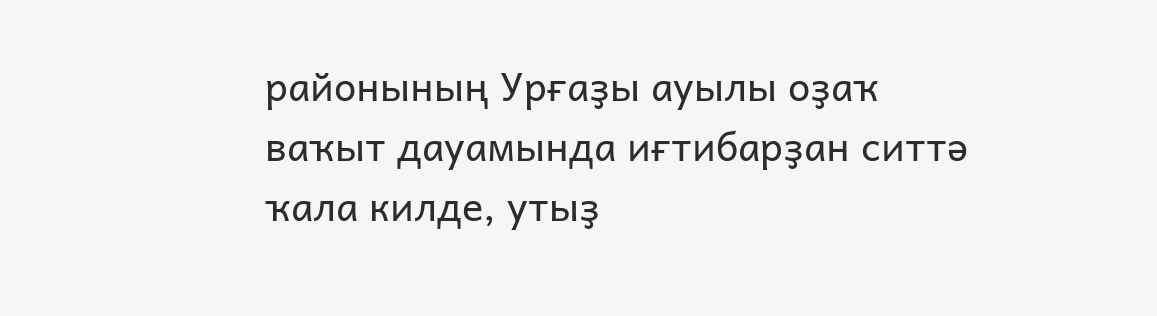районының Урғаҙы ауылы оҙаҡ ваҡыт дауамында иғтибарҙан ситтә ҡала килде, утыҙ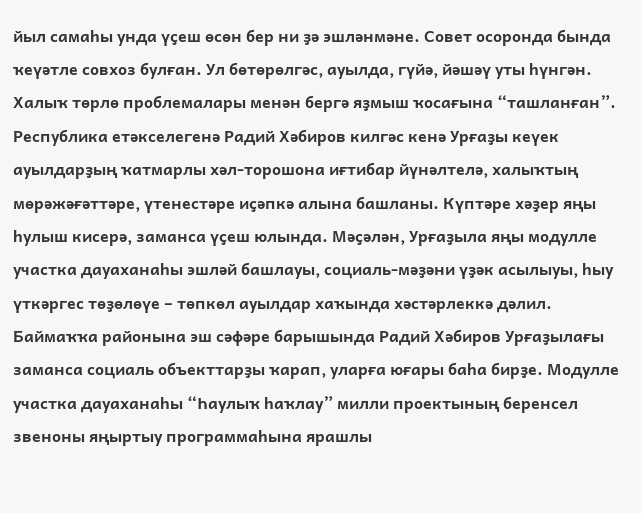йыл самаһы унда үҫеш өсөн бер ни ҙә эшләнмәне. Совет осоронда бында ҡеүәтле совхоз булған. Ул бөтөрөлгәс, ауылда, гүйә, йәшәү уты һүнгән. Халыҡ төрлө проблемалары менән бергә яҙмыш ҡосағына “ташланған”. Республика етәкселегенә Радий Хәбиров килгәс кенә Урғаҙы кеүек ауылдарҙың ҡатмарлы хәл-торошона иғтибар йүнәлтелә, халыҡтың мөрәжәғәттәре, үтенестәре иҫәпкә алына башланы. Күптәре хәҙер яңы һулыш кисерә, заманса үҫеш юлында. Мәҫәлән, Урғаҙыла яңы модулле участка дауаханаһы эшләй башлауы, социаль-мәҙәни үҙәк асылыуы, һыу үткәргес төҙөлөүе – төпкөл ауылдар хаҡында хәстәрлеккә дәлил. Баймаҡҡа районына эш сәфәре барышында Радий Хәбиров Урғаҙылағы заманса социаль объекттарҙы ҡарап, уларға юғары баһа бирҙе. Модулле участка дауаханаһы “Һаулыҡ һаҡлау” милли проектының беренсел звеноны яңыртыу программаһына ярашлы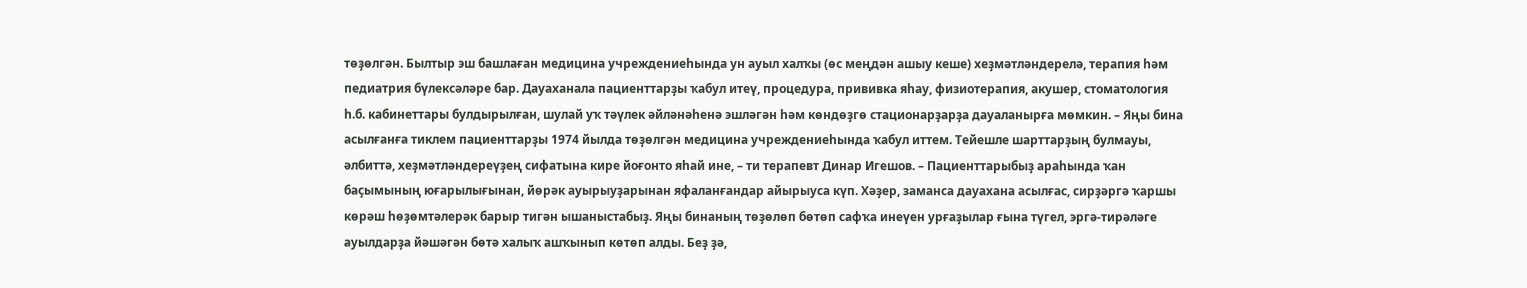төҙөлгән. Былтыр эш башлаған медицина учреждениеһында ун ауыл халҡы (өс меңдән ашыу кеше) хеҙмәтләндерелә, терапия һәм педиатрия бүлексәләре бар. Дауаханала пациенттарҙы ҡабул итеү, процедура, прививка яһау, физиотерапия, акушер, стоматология һ.б. кабинеттары булдырылған, шулай уҡ тәүлек әйләнәһенә эшләгән һәм көндөҙгө стационарҙарҙа дауаланырға мөмкин. – Яңы бина асылғанға тиклем пациенттарҙы 1974 йылда төҙөлгән медицина учреждениеһында ҡабул иттем. Тейешле шарттарҙың булмауы, әлбиттә, хеҙмәтләндереүҙең сифатына кире йоғонто яһай ине, – ти терапевт Динар Игешов. – Пациенттарыбыҙ араһында ҡан баҫымының юғарылығынан, йөрәк ауырыуҙарынан яфаланғандар айырыуса күп. Хәҙер, заманса дауахана асылғас, сирҙәргә ҡаршы көрәш һөҙөмтәлерәк барыр тигән ышаныстабыҙ. Яңы бинаның төҙөлөп бөтөп сафҡа инеүен урғаҙылар ғына түгел, эргә-тирәләге ауылдарҙа йәшәгән бөтә халыҡ ашҡынып көтөп алды. Беҙ ҙә,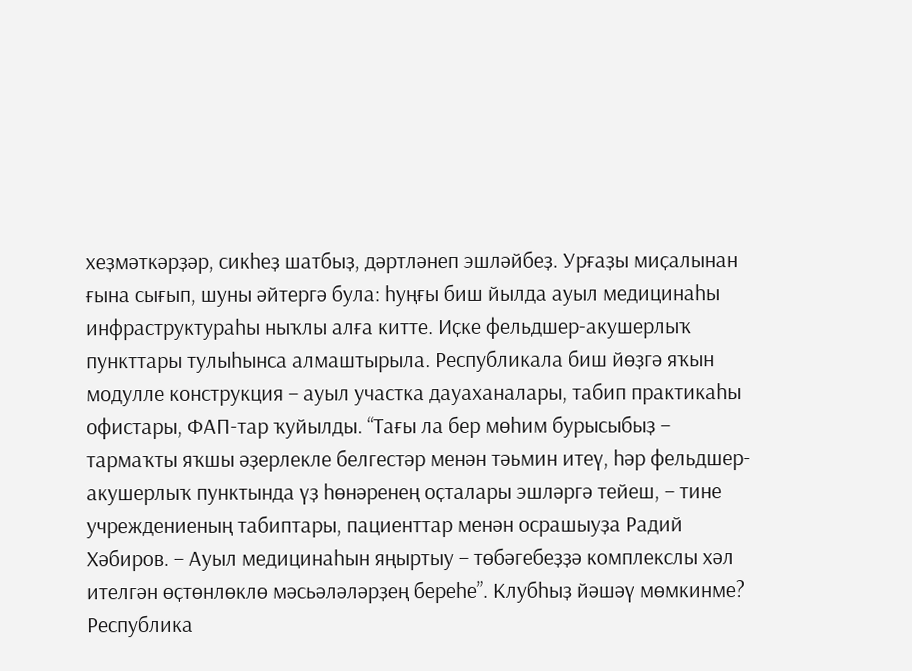хеҙмәткәрҙәр, сикһеҙ шатбыҙ, дәртләнеп эшләйбеҙ. Урғаҙы миҫалынан ғына сығып, шуны әйтергә була: һуңғы биш йылда ауыл медицинаһы инфраструктураһы ныҡлы алға китте. Иҫке фельдшер-акушерлыҡ пункттары тулыһынса алмаштырыла. Республикала биш йөҙгә яҡын модулле конструкция – ауыл участка дауаханалары, табип практикаһы офистары, ФАП-тар ҡуйылды. “Тағы ла бер мөһим бурысыбыҙ – тармаҡты яҡшы әҙерлекле белгестәр менән тәьмин итеү, һәр фельдшер-акушерлыҡ пунктында үҙ һөнәренең оҫталары эшләргә тейеш, – тине учреждениеның табиптары, пациенттар менән осрашыуҙа Радий Хәбиров. – Ауыл медицинаһын яңыртыу – төбәгебеҙҙә комплекслы хәл ителгән өҫтөнлөклө мәсьәләләрҙең береһе”. Клубһыҙ йәшәү мөмкинме? Республика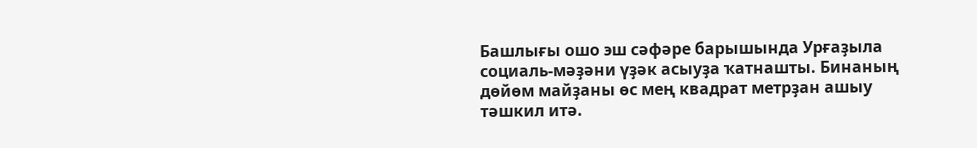Башлығы ошо эш сәфәре барышында Урғаҙыла социаль-мәҙәни үҙәк асыуҙа ҡатнашты. Бинаның дөйөм майҙаны өс мең квадрат метрҙан ашыу тәшкил итә.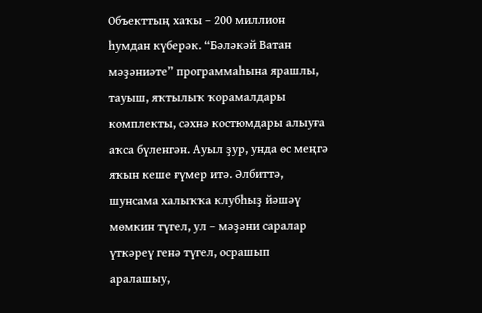Объекттың хаҡы – 200 миллион һумдан күберәк. “Бәләкәй Ватан мәҙәниәте” программаһына ярашлы, тауыш, яҡтылыҡ ҡорамалдары комплекты, сәхнә костюмдары алыуға аҡса бүленгән. Ауыл ҙур, унда өс меңгә яҡын кеше ғүмер итә. Әлбиттә, шунсама халыҡҡа клубһыҙ йәшәү мөмкин түгел, ул – мәҙәни саралар үткәреү генә түгел, осрашып аралашыу,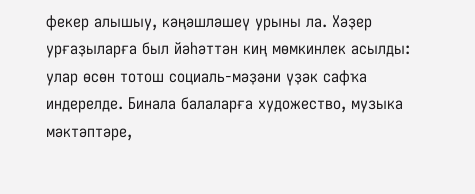фекер алышыу, кәңәшләшеү урыны ла. Хәҙер урғаҙыларға был йәһәттән киң мөмкинлек асылды: улар өсөн тотош социаль-мәҙәни үҙәк сафҡа индерелде. Бинала балаларға художество, музыка мәктәптәре,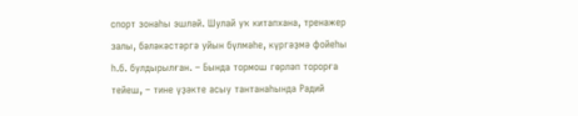спорт зонаһы эшләй. Шулай уҡ китапхана, тренажер залы, бәләкәстәргә уйын бүлмәһе, күргәҙмә фойеһы һ.б. булдырылған. – Бында тормош гөрләп торорға тейеш, – тине үҙәкте асыу тантанаһында Радий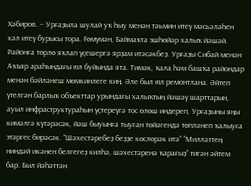Хәбиров. – Урғаҙыла шулай уҡ һыу менән тәьмин итеү мәсьәләһен хәл итеү бурысы тора. Ғөмүмән, Баймаҡта эшһөйәр халыҡ йәшәй. Районға төрлө яҡлап үҫешергә ярҙам итәсәкбеҙ. Урғаҙы Сибай менән Аҡъяр араһындағы юл буйында ята. Тимәк, ҡала һәм башҡа райондар менән бәйләнеш мөмкинлеге киң. Әле был юл ремонтлана. Әйтеп үтелгән барлыҡ объекттар урындағы халыҡтың йәшәү шарттарын, ауыл инфраструктураһын үҫтереүгә тос өлөш индереп, Урғаҙыны яңы кимәлгә күтәрәсәк, йәш быуынға тыуған төйәгендә төпләнеп ҡалыуға этәргес бирәсәк. “Шәхестәребеҙ беҙҙе көслөрәк итә” “Милләттең ниндәй икәнен белгегеҙ килһә, шәхестәренә ҡарағыҙ” тигән әйтем бар. Был йәһәттән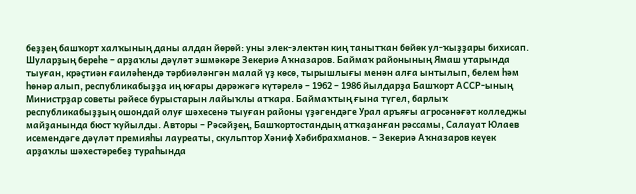беҙҙең башҡорт халҡының даны алдан йөрөй: уны элек-электән киң танытҡан бөйөк ул-ҡыҙҙары бихисап. Шуларҙың береһе – арҙаҡлы дәүләт эшмәкәре Зекериә Аҡназаров. Баймаҡ районының Ямаш утарында тыуған, крәҫтиән ғаиләһендә тәрбиәләнгән малай үҙ көсө, тырышлығы менән алға ынтылып, белем һәм һөнәр алып, республикабыҙҙа иң юғары дәрәжәгә күтәрелә – 1962 – 1986 йылдарҙа Башҡорт АССР-ының Министрҙар советы рәйесе бурыстарын лайыҡлы атҡара. Баймаҡтың ғына түгел, барлыҡ республикабыҙҙың ошондай олуғ шәхесенә тыуған районы үҙәгендәге Урал аръяғы агросәнәғәт колледжы майҙанында бюст ҡуйылды. Авторы – Рәсәйҙең, Башҡортостандың атҡаҙанған рәссамы, Салауат Юлаев исемендәге дәүләт премияһы лауреаты, скульптор Хәниф Хәбибрахманов. – Зекериә Аҡназаров кеүек арҙаҡлы шәхестәребеҙ тураһында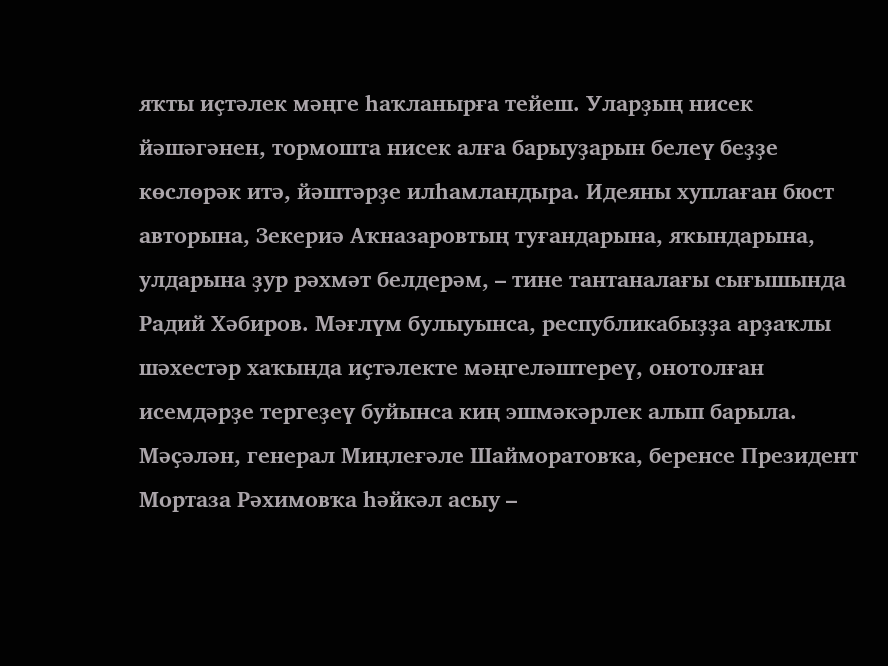яҡты иҫтәлек мәңге һаҡланырға тейеш. Уларҙың нисек йәшәгәнен, тормошта нисек алға барыуҙарын белеү беҙҙе көслөрәк итә, йәштәрҙе илһамландыра. Идеяны хуплаған бюст авторына, Зекериә Аҡназаровтың туғандарына, яҡындарына, улдарына ҙур рәхмәт белдерәм, – тине тантаналағы сығышында Радий Хәбиров. Мәғлүм булыуынса, республикабыҙҙа арҙаҡлы шәхестәр хаҡында иҫтәлекте мәңгеләштереү, онотолған исемдәрҙе тергеҙеү буйынса киң эшмәкәрлек алып барыла. Мәҫәлән, генерал Миңлеғәле Шайморатовҡа, беренсе Президент Мортаза Рәхимовҡа һәйкәл асыу –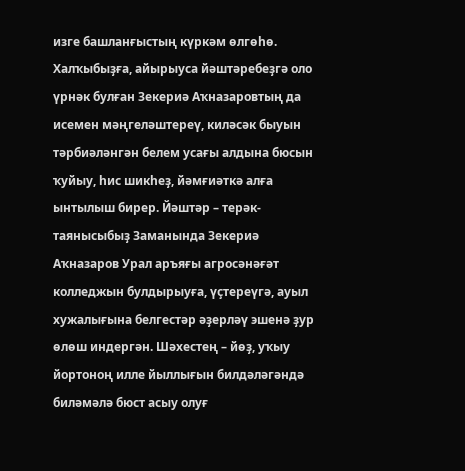изге башланғыстың күркәм өлгөһө. Халҡыбыҙға, айырыуса йәштәребеҙгә оло үрнәк булған Зекериә Аҡназаровтың да исемен мәңгеләштереү, киләсәк быуын тәрбиәләнгән белем усағы алдына бюсын ҡуйыу, һис шикһеҙ, йәмғиәткә алға ынтылыш бирер. Йәштәр – терәк-таянысыбыҙ Заманында Зекериә Аҡназаров Урал аръяғы агросәнәғәт колледжын булдырыуға, үҫтереүгә, ауыл хужалығына белгестәр әҙерләү эшенә ҙур өлөш индергән. Шәхестең – йөҙ, уҡыу йортоноң илле йыллығын билдәләгәндә биләмәлә бюст асыу олуғ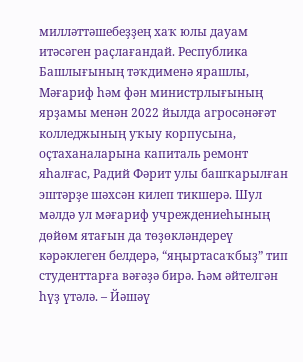милләттәшебеҙҙең хаҡ юлы дауам итәсәген раҫлағандай. Республика Башлығының тәҡдименә ярашлы, Мәғариф һәм фән министрлығының ярҙамы менән 2022 йылда агросәнәғәт колледжының уҡыу корпусына, оҫтаханаларына капиталь ремонт яһалғас, Радий Фәрит улы башҡарылған эштәрҙе шәхсән килеп тикшерә. Шул мәлдә ул мәғариф учреждениеһының дөйөм ятағын да төҙөкләндереү кәрәклеген белдерә, “яңыртасаҡбыҙ” тип студенттарға вәғәҙә бирә. Һәм әйтелгән һүҙ үтәлә. – Йәшәү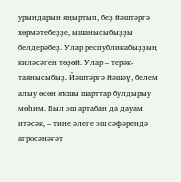урындарын яңыртып, беҙ йәштәргә хөрмәтебеҙҙе, ышанысыбыҙҙы белдерәбеҙ. Улар республикабыҙҙың киләсәген төҙөй. Улар – терәк-таянысыбыҙ. Йәштәргә йәшәү, белем алыу өсөн яҡшы шарттар булдырыу мөһим. Был эш артабан да дауам итәсәк, – тине әлеге эш сәфәрендә агросәнәғәт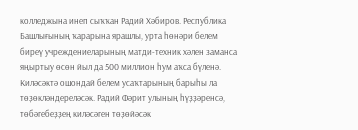колледжына инеп сыҡҡан Радий Хәбиров. Республика Башлығының ҡарарына ярашлы, урта һөнәри белем биреү учреждениеларының матди-техник хәлен заманса яңыртыу өсөн йыл да 500 миллион һум аҡса бүленә. Киләсәктә ошондай белем усаҡтарының барыһы ла төҙөкләндереләсәк. Радий Фәрит улының һүҙҙәренсә, төбәгебеҙҙең киләсәген төҙөйәсәк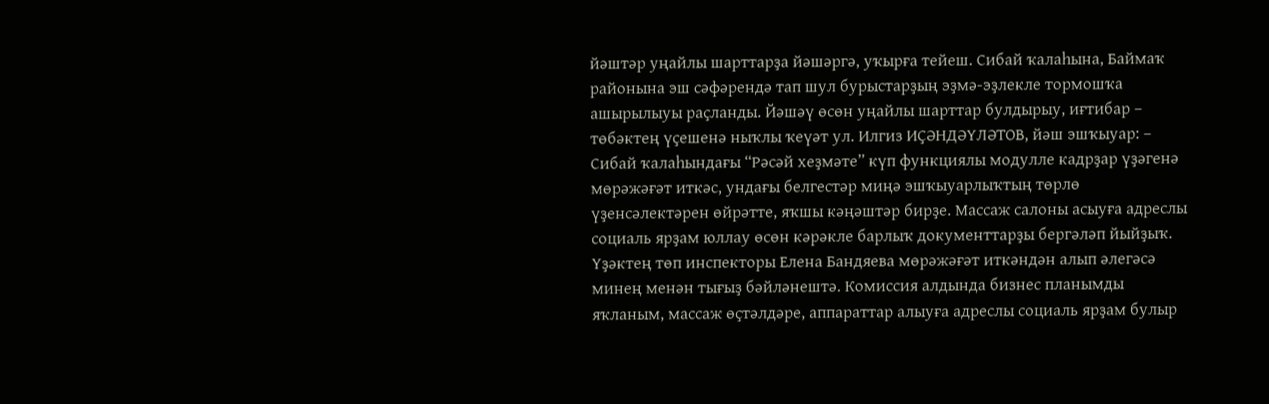йәштәр уңайлы шарттарҙа йәшәргә, уҡырға тейеш. Сибай ҡалаһына, Баймаҡ районына эш сәфәрендә тап шул бурыстарҙың эҙмә-эҙлекле тормошҡа ашырылыуы раҫланды. Йәшәү өсөн уңайлы шарттар булдырыу, иғтибар – төбәктең үҫешенә ныҡлы ҡеүәт ул. Илгиз ИҪӘНДӘҮЛӘТОВ, йәш эшҡыуар: – Сибай ҡалаһындағы “Рәсәй хеҙмәте” күп функциялы модулле кадрҙар үҙәгенә мөрәжәғәт иткәс, ундағы белгестәр миңә эшҡыуарлыҡтың төрлө үҙенсәлектәрен өйрәтте, яҡшы кәңәштәр бирҙе. Массаж салоны асыуға адреслы социаль ярҙам юллау өсөн кәрәкле барлыҡ документтарҙы бергәләп йыйҙыҡ. Үҙәктең төп инспекторы Елена Бандяева мөрәжәғәт иткәндән алып әлегәсә минең менән тығыҙ бәйләнештә. Комиссия алдында бизнес планымды яҡланым, массаж өҫтәлдәре, аппараттар алыуға адреслы социаль ярҙам булыр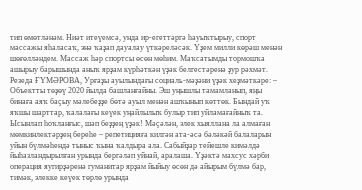тип өмөтләнәм. Ниәт итеүемсә, унда ир-егеттәргә һауыҡтырыу, спорт массажы яһаласаҡ, энә ҡаҙап дауалау үткәреләсәк. Үҙем милли көрәш менән шөғөлләндем. Массаж һәр спортсы өсөн мөһим. Маҡсатымды тормошҡа ашырыу барышында аныҡ ярҙам күрһәткән үҙәк белгестәренә ҙур рәхмәт. Резеда ҒҮМӘРОВА, Урғаҙы ауылындағы социаль-мәҙәни үҙәк хеҙмәткәре: – Объектты төҙөү 2020 йылда башланғайны. Эш уңышлы тамамланып, яңы бинаға аяҡ баҫыу мәлебеҙҙе бөтә ауыл менән ашҡынып көттөк. Бындай уҡ яҡшы шарттар, ҡалалағы кеүек уңайлылыҡ булыр тип уйламағайныҡ та. Ысынлап һоҡланғыс, шәп беҙҙең үҙәк! Мәҫәлән, элек хыяллана ла алмаған мөмкинлектәрҙең береһе – репетицияға килгән ата-әсә бәләкәй балаларын уйын бүлмәһендә тыныс ҡына ҡалдыра ала. Сабыйҙар тейешле кимәлдә йыһазландырылған урында бергәләп уйнай, аралаша. Үҙәктә махсус хәрби операция яугирҙәренә гуманитар ярҙам йыйыу өсөн дә айырым бүлмә бар, тимәк, элекке кеүек төрлө урында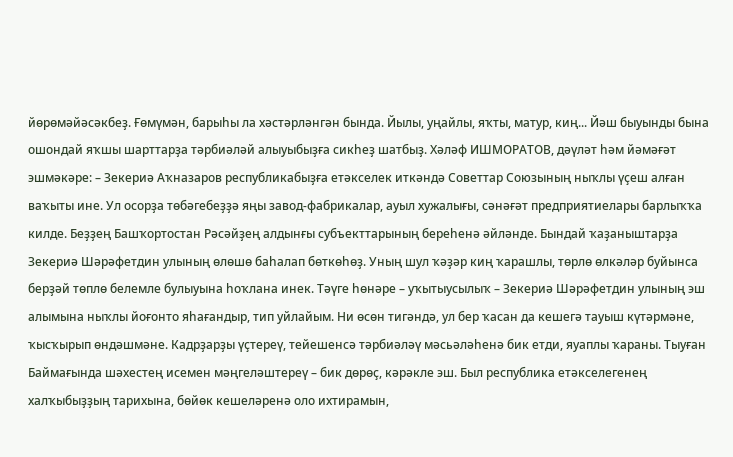йөрөмәйәсәкбеҙ. Ғөмүмән, барыһы ла хәстәрләнгән бында. Йылы, уңайлы, яҡты, матур, киң... Йәш быуынды бына ошондай яҡшы шарттарҙа тәрбиәләй алыуыбыҙға сикһеҙ шатбыҙ. Хәләф ИШМОРАТОВ, дәүләт һәм йәмәғәт эшмәкәре: – Зекериә Аҡназаров республикабыҙға етәкселек иткәндә Советтар Союзының ныҡлы үҫеш алған ваҡыты ине. Ул осорҙа төбәгебеҙҙә яңы завод-фабрикалар, ауыл хужалығы, сәнәғәт предприятиелары барлыҡҡа килде. Беҙҙең Башҡортостан Рәсәйҙең алдынғы субъекттарының береһенә әйләнде. Бындай ҡаҙаныштарҙа Зекериә Шәрәфетдин улының өлөшө баһалап бөткөһөҙ. Уның шул ҡәҙәр киң ҡарашлы, төрлө өлкәләр буйынса берҙәй төплө белемле булыуына һоҡлана инек. Тәүге һөнәре – уҡытыусылыҡ – Зекериә Шәрәфетдин улының эш алымына ныҡлы йоғонто яһағандыр, тип уйлайым. Ни өсөн тигәндә, ул бер ҡасан да кешегә тауыш күтәрмәне, ҡысҡырып өндәшмәне. Кадрҙарҙы үҫтереү, тейешенсә тәрбиәләү мәсьәләһенә бик етди, яуаплы ҡараны. Тыуған Баймағында шәхестең исемен мәңгеләштереү – бик дөрөҫ, кәрәкле эш. Был республика етәкселегенең халҡыбыҙҙың тарихына, бөйөк кешеләренә оло ихтирамын,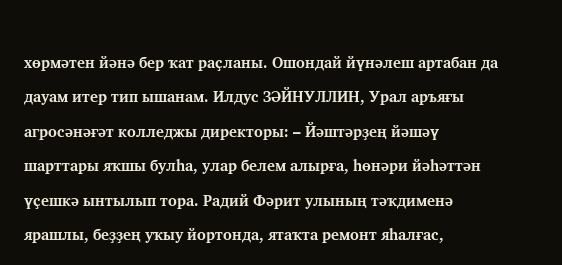хөрмәтен йәнә бер ҡат раҫланы. Ошондай йүнәлеш артабан да дауам итер тип ышанам. Илдус ЗӘЙНУЛЛИН, Урал аръяғы агросәнәғәт колледжы директоры: – Йәштәрҙең йәшәү шарттары яҡшы булһа, улар белем алырға, һөнәри йәһәттән үҫешкә ынтылып тора. Радий Фәрит улының тәҡдименә ярашлы, беҙҙең уҡыу йортонда, ятаҡта ремонт яһалғас,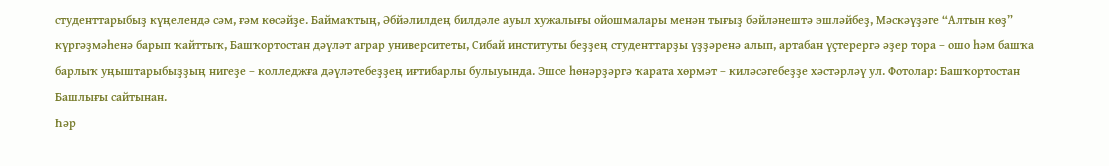студенттарыбыҙ күңелендә сәм, ғәм көсәйҙе. Баймаҡтың, Әбйәлилдең билдәле ауыл хужалығы ойошмалары менән тығыҙ бәйләнештә эшләйбеҙ, Мәскәүҙәге “Алтын көҙ” күргәҙмәһенә барып ҡайттыҡ, Башҡортостан дәүләт аграр университеты, Сибай институты беҙҙең студенттарҙы үҙҙәренә алып, артабан үҫтерергә әҙер тора – ошо һәм башҡа барлыҡ уңыштарыбыҙҙың нигеҙе – колледжға дәүләтебеҙҙең иғтибарлы булыуында. Эшсе һөнәрҙәргә ҡарата хөрмәт – киләсәгебеҙҙе хәстәрләү ул. Фотолар: Башҡортостан Башлығы сайтынан.
Һәр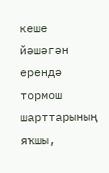кеше йәшәгән ерендә тормош шарттарының яҡшы,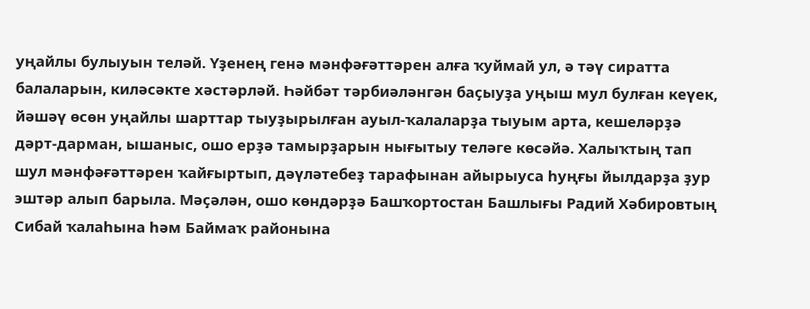уңайлы булыуын теләй. Үҙенең генә мәнфәғәттәрен алға ҡуймай ул, ә тәү сиратта балаларын, киләсәкте хәстәрләй. Һәйбәт тәрбиәләнгән баҫыуҙа уңыш мул булған кеүек, йәшәү өсөн уңайлы шарттар тыуҙырылған ауыл-ҡалаларҙа тыуым арта, кешеләрҙә дәрт-дарман, ышаныс, ошо ерҙә тамырҙарын нығытыу теләге көсәйә. Халыҡтың тап шул мәнфәғәттәрен ҡайғыртып, дәүләтебеҙ тарафынан айырыуса һуңғы йылдарҙа ҙур эштәр алып барыла. Мәҫәлән, ошо көндәрҙә Башҡортостан Башлығы Радий Хәбировтың Сибай ҡалаһына һәм Баймаҡ районына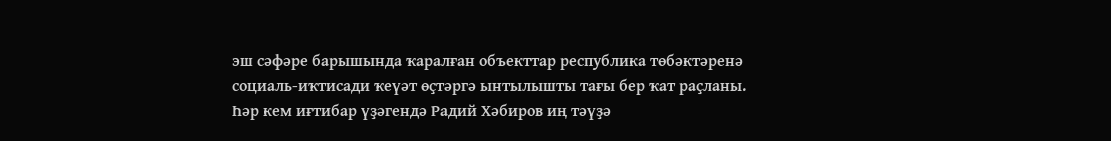эш сәфәре барышында ҡаралған объекттар республика төбәктәренә социаль-иҡтисади ҡеүәт өҫтәргә ынтылышты тағы бер ҡат раҫланы. Һәр кем иғтибар үҙәгендә Радий Хәбиров иң тәүҙә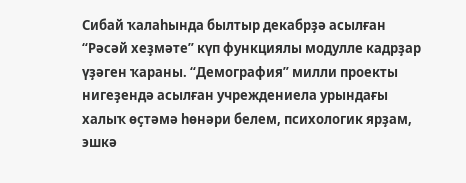Сибай ҡалаһында былтыр декабрҙә асылған “Рәсәй хеҙмәте” күп функциялы модулле кадрҙар үҙәген ҡараны. “Демография” милли проекты нигеҙендә асылған учреждениела урындағы халыҡ өҫтәмә һөнәри белем, психологик ярҙам, эшкә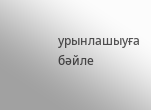урынлашыуға бәйле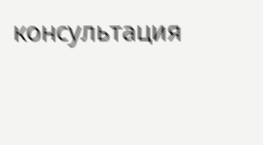консультация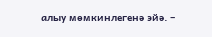алыу мөмкинлегенә эйә. –